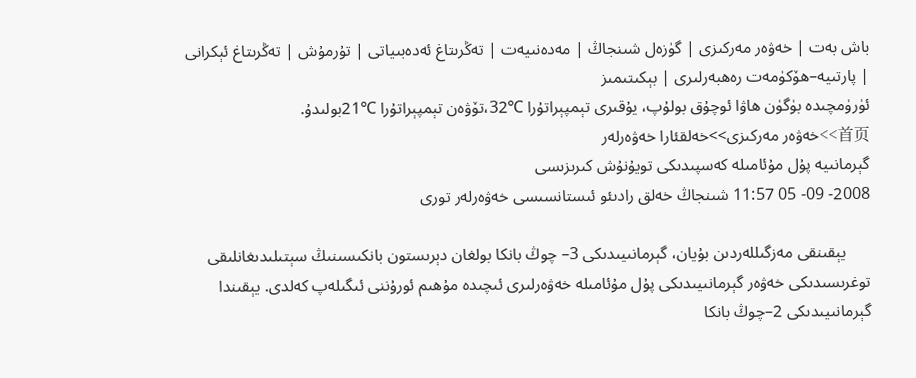باش بەت | خەۋەر مەركىزى | گۈزەل شىنجاڭ | مەدەنىيەت | تەڭرىتاغ ئەدەبىياتى | تۇرمۇش | تەڭرىتاغ ئېكرانى | پارتىيە–ھۆكۈمەت رەھبەرلىرى | بېكىتىمىز
ئۈرۈمچىدە بۈگۈن ھاۋا ئوچۇق بولۇپ، يۇقىرى تېمپېراتۇرا ℃32،تۆۋەن تېمپېراتۇرا ℃21بولىدۇ.
首页>>خەۋەر مەركىزى>>خەلقئارا خەۋەرلەر
گېرمانىيە پۇل مۇئامىلە كەسپىدىكى تويۇنۇش كىرىزىسى
2008- 09- 05 11:57 شىنجاڭ خەلق رادىئو ئىستانسىسى خەۋەرلەر تورى

      يېقىنقى مەزگىللەردىن بۇيان، گېرمانىيىدىكى 3– چوڭ بانكا بولغان دېرىستون بانكىسىنىڭ سېتىلىدىغانلىقى توغرىسىدىكى خەۋەر گېرمانىيىدىكى پۇل مۇئامىلە خەۋەرلىرى ئىچىدە مۇھىم ئورۇننى ئىگىلەپ كەلدى. يېقىندا گېرمانىيىدىكى 2–چوڭ بانكا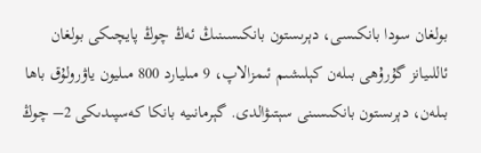بولغان سودا بانكىسى، دېرىستون بانكىسىنىڭ ئەڭ چوڭ پايچىكى بولغان ئاللىيانز گۇرۇھى بىلەن كېلىشىم ئىمزالاپ، 9 مىليارد 800 مىليون ياۋرولۇق باھا بىلەن، دېرىستون بانكىسىنى سېتىۋالدى. گېرمانىيە بانكا كەسپىدىكى 2– چوڭ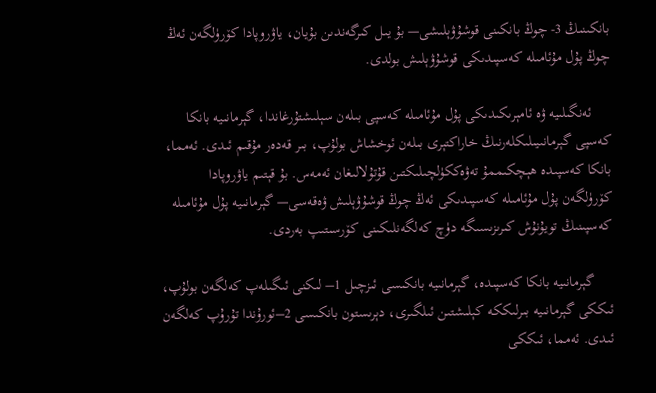بانكىنىڭ 3- چوڭ بانكىنى قوشۇۋېلىشى— بۇ يىل كىرگەندىن بۇيان، ياۋروپادا كۆرۈلگەن ئەڭ چوڭ پۇل مۇئامىلە كەسپىدىكى قوشۇۋېلىش بولدى.

     ئەنگىلىيە ۋە ئامېرىكىدىكى پۇل مۇئامىلە كەسپى بىلەن سېلىشتۇرغاندا، گېرمانىيە بانكا كەسپى گېرمانىيىلىكلەرنىڭ خاراكتېرى بىلەن ئوخشاش بولۇپ، بىر قەدەر مۇقىم ئىدى. ئەمما، بانكا كەسپىدە ھېچكىممۇ تەۋەككۈلچىلىكتىن قۇتۇلالىغان ئەمەس. بۇ قېتىم ياۋروپادا كۆرۈلگەن پۇل مۇئامىلە كەسپىدىكى ئەڭ چوڭ قوشۇۋېلىش ۋەقەسى— گېرمانىيە پۇل مۇئامىلە كەسپىنىڭ تويۇنۇش كىرىزىسىگە دۈچ كەلگەنلىكىنى كۆرسىتىپ بەردى.

     گېرمانىيە بانكا كەسپىدە، گېرمانىيە بانكىسى ئىزچىل 1– لىكنى ئىگىلەپ كەلگەن بولۇپ، ئىككى گېرمانىيە بىرلىككە كېلىشتىن ئىلگىرى، دېرىستون بانكىسى 2–ئورۇندا تۇرۇپ كەلگەن ئىدى. ئەمما، ئىككى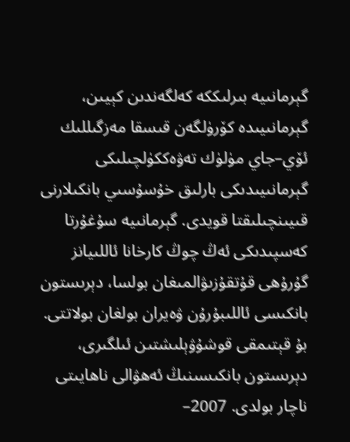گېرمانىيە بىرلىككە كەلگەندىن كېيىن، گېرمانىيىدە كۆرۈلگەن قىسقا مەزگىللىك ئۆي–جاي مۈلۈك تەۋەككۈلچىلىكى گېرمانىيىدىكى بارلىق خۇسۇسىي بانكىلارنى قىيىنچىلىقتا قويدى. گېرمانىيە سۇغۇرتا كەسپىدىكى ئەڭ چوڭ كارخانا ئاللىيانز گۇرۇھى قۇتقۇزىۋالمىغان بولسا، دېرىستون بانكىسى ئاللىبۇرۇن ۋەيران بولغان بولاتتى. بۇ قېتىمقى قوشۇۋېلىشتىن ئىلگىرى، دېرىستون بانكىسىنىڭ ئەھۋالى ناھايىتى ناچار بولدى. 2007–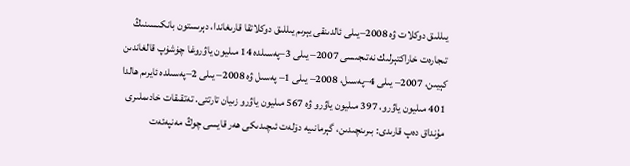يىللىق دوكلات ۋە 2008–يىلى ئالدىنقى يېرىم يىللىق دوكلاتقا قارىغاندا، دېرىستون بانكىسىنىڭ تىجارەت خاراكتېرلىك نەتىجىسى 2007– يىلى 3–پەسىلدە 14 مىليون ياۋروغا چۈشۈپ قالغاندىن كېيىن، 2007– يىلى 4–پەسىل، 2008– يىلى 1– پەسىل ۋە 2008– يىلى 2–پەسىلدە ئايرىم ھالدا 401 مىليون ياۋرو، 397 مىليون ياۋرو ۋە 567 مىليون ياۋرو زىيان تارتتى. تەتقىقات خادىملىرى مۇنداق دەپ قارىدى: بىرىنچىدىن، گېرمانىيە دۆلەت ئىچىدىكى ھەر قايسى چوڭ مەنپەئەت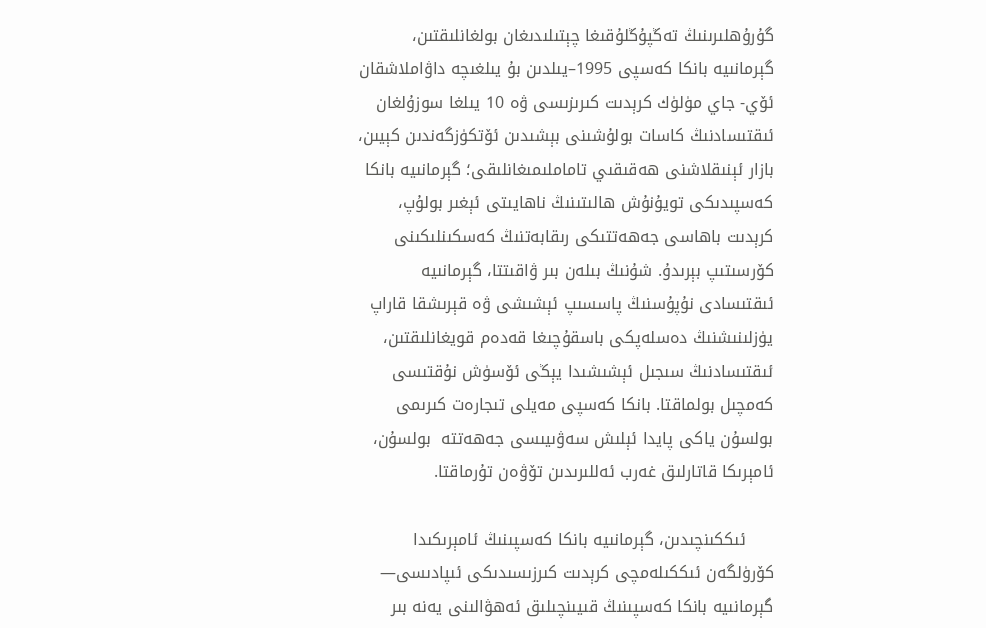گۇرۇھلىرىنىڭ تەڭپۇڭلۇقىغا چېتىلىدىغان بولغانلىقتىن، گېرمانىيە بانكا كەسپى 1995–يىلدىن بۇ يىلغىچە داۋاملاشقان ئۆي- جاي مۈلۈك كرېدىت كىرىزىسى ۋە 10 يىلغا سوزۇلغان ئىقتىسادنىڭ كاسات بولۇشىنى بېشىدىن ئۆتكۈزگەندىن كېيىن، بازار ئېنىقلاشنى ھەقىقىي تاماملىمىغانلىقى؛ گېرمانىيە بانكا كەسپىدىكى تويۇنۇش ھالىتىنىڭ ناھايىتى ئېغىر بولۇپ، كرېدىت باھاسى جەھەتتىكى رىقابەتنىڭ كەسكىنلىكىنى كۆرسىتىپ بېرىدۇ. شۇنىڭ بىلەن بىر ۋاقىتتا، گېرمانىيە ئىقتىسادى نۇپۇسنىڭ پاسسىپ ئېشىشى ۋە قېرىشقا قاراپ يۈزلىنىشنىڭ دەسلەپكى باسقۇچىغا قەدەم قويغانلىقتىن، ئىقتىسادنىڭ سىجىل ئېشىشىدا يېڭى ئۆسۈش نۇقتىسى كەمچىل بولماقتا. بانكا كەسپى مەيلى تىجارەت كىرىمى بولسۇن ياكى پايدا ئېلىش سەۋىيىسى جەھەتتە  بولسۇن، ئامېرىكا قاتارلىق غەرب ئەللىرىدىن تۆۋەن تۇرماقتا.

     ئىككىنچىدىن، گېرمانىيە بانكا كەسپىنىڭ ئامېرىكىدا كۆرۈلگەن ئىككىلەمچى كرېدىت كىرزىسىدىكى ئىپادىسى— گېرمانىيە بانكا كەسپىنىڭ قىيىنچىلىق ئەھۋالىنى يەنە بىر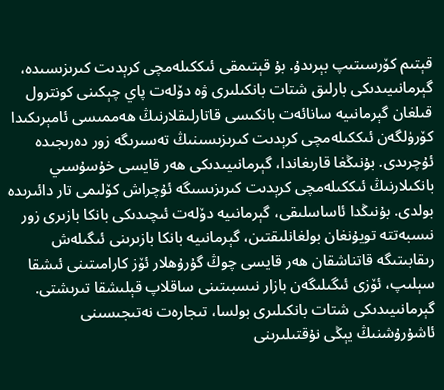قېتىم كۆرسىتىپ بېرىدۇ. بۇ قېتىمقى ئىككىلەمچى كرېدىت كىرىزىسىدە، گېرمانىيىدىكى بارلىق شتات بانكىلىرى ۋە دۆلەت پاي چېكىنى كونترول قىلغان گېرمانىيە سانائەت بانكىسى قاتارلىقلارنىڭ ھەممىسى ئامېرىكىدا كۆرۈلگەن ئىككىلەمچى كرېدىت كىرىزىسىنىڭ تەسىرىگە زور دەرىجىدە ئۇچرىدى. بۇنىڭغا قارىغاندا، گېرمانىيىدىكى ھەر قايسى خۇسۇسىي بانكىلارنىڭ ئىككىلەمچى كرېدىت كىرىزىسىگە ئۇچراش كۆلىمى تار دائىرىدە بولدى. بۇنىڭدا ئاساسلىقى، گېرمانىيە دۆلەت ئىچىدىكى بانكا بازىرى زور نىسبەتتە تويۇنغان بولغانلىقتىن، گېرمانىيە بانكا بازىرىنى ئىگىلەش رىقابىتىگە قاتناشقان ھەر قايسى چوڭ گۇرۇھلار ئۆز كارامىتىنى ئىشقا سېلىپ، ئۆزى ئىگىلىگەن بازار نىسبىتىنى ساقلاپ قېلىشقا تىرىشتى. گېرمانىيىدىكى شتات بانكىلىرى بولسا، تىجارەت نەتىجىسىنى ئاشۇرۇشنىڭ يېڭى نۇقتىلىرىنى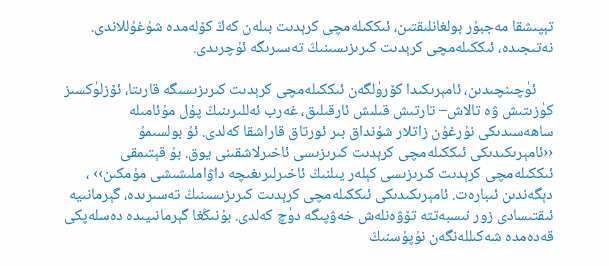تېپىشقا مەجبۇر بولغانلىقتىن، ئىككىلەمچى كرېدىت بىلەن كەڭ كۆلەمدە شۇغۇللاندى. نەتىجىدە، ئىككىلەمچى كرېدىت كىرىزىسىنىڭ تەسىرىگە ئۇچرىدى.

     ئۈچىنچىدىن، ئامېرىكىدا كۆرۈلگەن ئىككىلەمچى كرېدىت كىرىزىسىگە قارىتا، ئۆزلۈكسىز كۈزىتىش ۋە تالاش– تارتىش قىلىش ئارقىلىق، غەرب ئەللىرىنىڭ پۇل مۇئامىلە ساھەسىدىكى نۇرغۇن زاتلار شۇنداق بىر ئورتاق قاراشقا كەلدى. ئۇ بولسىمۇ ‹‹ئامېرىكىدىكى ئىككىلەمچى كرېدىت كىرىزىسى ئاخىرلاشقىنى يوق. بۇ قېتىمقى ئىككىلەمچى كرېدىت كىرىزىسى كېلەر يىلنىڭ ئاخىرلىرىغىچە داۋاملىشىشى مۇمكىن›› ، دېگەندىن ئىبارەت. ئامېرىكىدىكى ئىككىلەمچى كرېدىت كىرىزىسىنىڭ تەسىرىدە، گېرمانىيە ئىقتىسادى زور نىسبەتتە تۆۋەنلەش خەۋپىگە دۈچ كەلدى. بۇنىڭغا گېرمانىيىدە دەسلەپكى قەدەمدە شەكىللەنگەن نۇپۇسنىڭ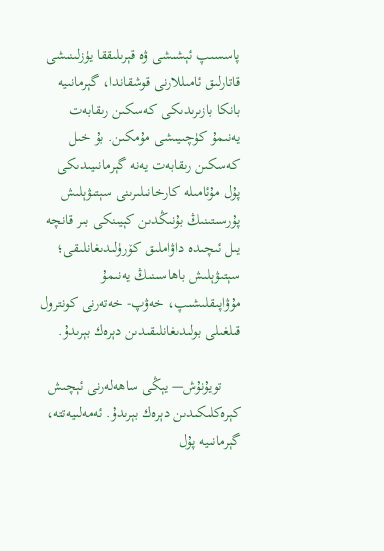پاسسىپ ئېشىشى ۋە قېرىلىققا يۈزلىنىشى قاتارلىق ئامىللارنى قوشقاندا، گېرمانىيە بانكا بازىرىدىكى كەسكىن رىقابەت يەنىمۇ كۈچىيىشى مۇمكىن. بۇ خىل كەسكىن رىقابەت يەنە گېرمانىيىدىكى پۇل مۇئامىلە كارخانىلىرىنى سېتىۋېلىش پۇرسىتىنىڭ بۇنىڭدىن كېيىنكى بىر قانچە يىل ئىچىدە داۋاملىق كۆرۈلىدىغانلىقى؛ سېتىۋېلىش باھاسىنىڭ يەنىمۇ مۇۋاپىقلىشىپ، خەۋپ- خەتەرنى كونترول قىلغىلى بولىدىغانلىقىدىن دېرەك بېرىدۇ.

     تويۇنۇش— يېڭى ساھەلەرنى ئېچىش كېرەكلىكىدىن دېرەك بېرىدۇ. ئەمەلىيەتتە، گېرمانىيە پۇل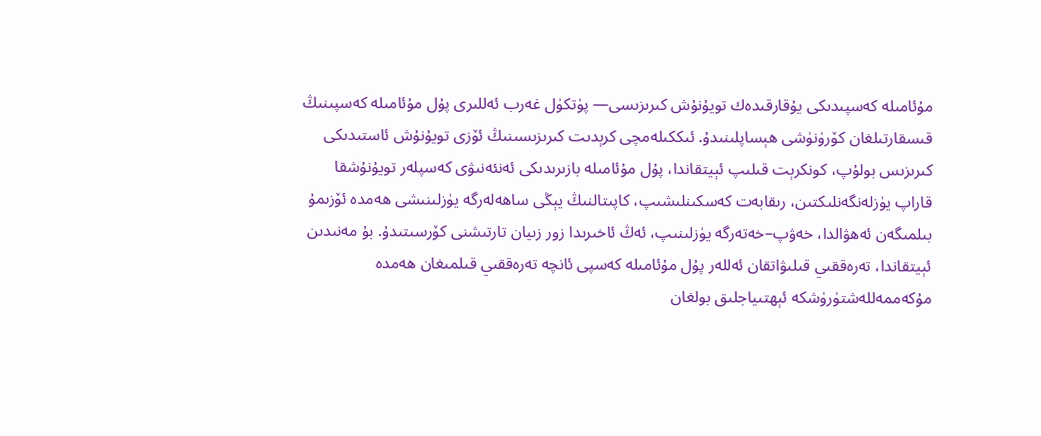مۇئامىلە كەسپىدىكى يۇقارقىدەك تويۇنۇش كىرىزىسى— پۈتكۈل غەرب ئەللىرى پۇل مۇئامىلە كەسپىنىڭ قىسقارتىلغان كۆرۈنۈشى ھېساپلىنىدۇ. ئىككىلەمچى كرېدىت كىرىزىسىنىڭ ئۆزى تويۇنۇش ئاستىدىكى كىرىزىس بولۇپ، كونكرېت قىلىپ ئېيتقاندا، پۇل مۇئامىلە بازىرىدىكى ئەنئەنىۋى كەسپلەر تويۇنۇشقا قاراپ يۈزلەنگەنلىكتىن، رىقابەت كەسكىنلىشىپ، كاپىتالنىڭ يېڭى ساھەلەرگە يۈزلىنىشى ھەمدە ئۆزىمۇ بىلمىگەن ئەھۋالدا، خەۋپ–خەتەرگە يۈزلىنىپ، ئەڭ ئاخىرىدا زور زىيان تارتىشنى كۆرسىتىدۇ. بۇ مەنىدىن ئېيتقاندا، تەرەققىي قىلىۋاتقان ئەللەر پۇل مۇئامىلە كەسپى ئانچە تەرەققىي قىلمىغان ھەمدە مۇكەممەللەشتۈرۈشكە ئېھتىياجلىق بولغان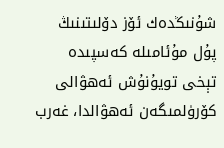شۇنىڭدەك ئۆز دۆلىتىنىڭ پۇل مۇئامىلە كەسپىدە تېخى تويۇنۇش ئەھۋالى كۆرۈلمىگەن ئەھۋالدا، غەرب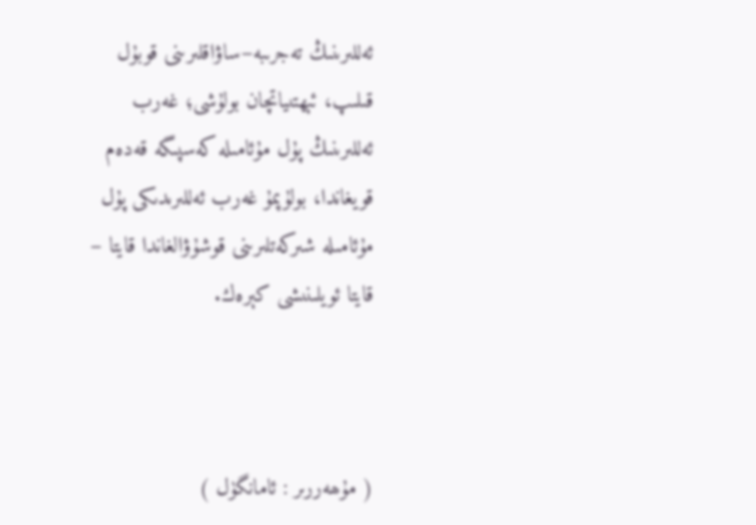ئەللىرىنىڭ تەجرىبە–ساۋاقلىرىنى قوبۇل قىلىپ، ئېھتىياتچان بولۇشى؛ غەرب ئەللىرىنىڭ پۇل مۇئامىلە كەسپىگە قەدەم قويغاندا، بولۇپمۇ غەرب ئەللىرىدىكى پۇل مۇئامىلە شىركەتلىرىنى قوشۇۋالغاندا قايتا – قايتا ئويلىنىشى كېرەك.



( مۇھەررىر : ئامانگۈل )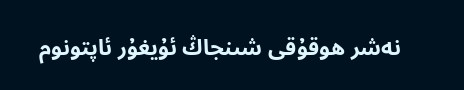نەشر ھوقۇقى شىنجاڭ ئۇيغۇر ئاپتونوم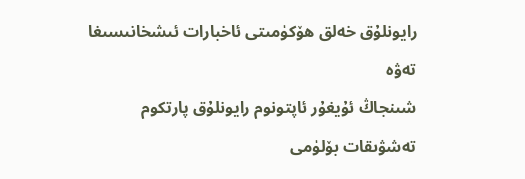رايونلۇق خەلق ھۆكۈمىتى ئاخبارات ئىشخانىسىغا تەۋە
شىنجاڭ ئۇيغۇر ئاپتونوم رايونلۇق پارتكوم تەشۋىقات بۆلۈمى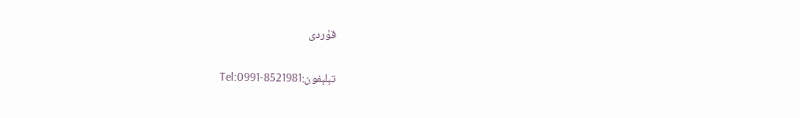قۇردى

تېلېفون:Tel:0991-8521981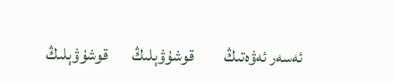ئەسەر ئەۋەتىڭ         قوشۇۋېلىڭ       قوشۇۋېلىڭ